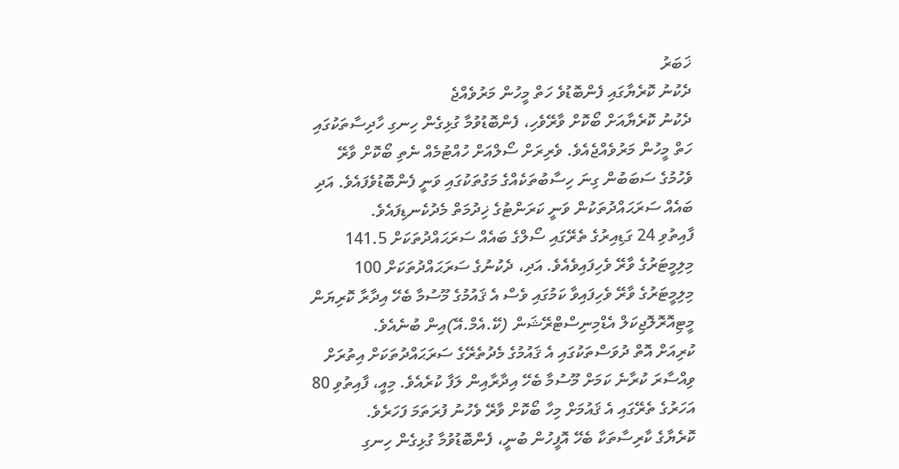ޚަބަރު
ދެކުނު ކޮރެޔާގައި ފެންބޮޑުވެ ހަތް މީހުން މަރުވެއްޖެ
ދެކުނު ކޮރެޔާއަށް ބޯކޮށް ވާރޭވެހި، ފެންބޮޑުވުމާ ގުޅިގެން ހިނގި ހާދިސާތަކުގައި ހަތް މީހުން މަރުވެއްޖެއެވެ. ވެރިރަށް ސޯލްއަށް ހުއްޓުމެއް ނެތި ބޯކޮށް ވާރޭ ވެހުމުގެ ސަބަބުން ގިނަ ހިސާބުތަކެއްގެ މަގުތަކުގައި ވަނީ ފެންބޮޑުވެފައެވެ. އަދި ބައެއް ސަރަޙައްދުތަކުން ވަނީ ކަރަންޓުގެ ޚިދުމަތް މެދުކެނޑިފައެވެ.
ފާއިތުވި 24 ގަޑިއިރުގެ ތެރޭގައި ސޯލްގެ ބައެއް ސަރަޙައްދުތަކަށް 141.5 މިލިމީޓަރުގެ ވާރޭ ވެހިފައިވެއެވެ. އަދި، ދެކުނުގެ ސަރަޙައްދުތަކަށް 100 މިލިމީޓަރުގެ ވާރޭ ވެހިފައިވާ ކަމުގައި ވެސް އެ ޤައުމުގެ މޫސުމާ ބެހޭ އިދާރާ ކޮރިޔަން މީޓިއޮރޮލޮޖިކަލް އެޑްމިނިސްޓްރޭޝަން (ކޭ.އެމް.އޭ)އިން ބުނެއެވެ.
ކުރިއަށް އޮތް ދުވަސްތަކުގައި އެ ޤައުމުގެ މެދުތެރޭގެ ސަރަޙައްދުތަކަށް އިތުރަށް ވިއްސާރަ ކުރާނެ ކަމަށް މޫސުމާ ބެހޭ އިދާރާއިން ލަފާ ކުރެއެވެ. މިއީ، ފާއިތުވި 80 އަހަރުގެ ތެރޭގައި އެ ޤައުމަށް މިހާ ބޯކޮށް ވާރޭ ވެހުނު ފުރަތަމަ ފަހަރެވެ.
ކޮރެޔާގެ ކާރިސާތަކާ ބެހޭ އޮފީހުން ބުނީ، ފެންބޮޑުވުމާ ގުޅިގެން ހިނގި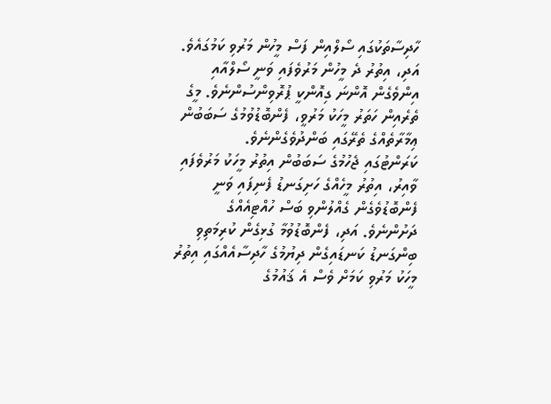ހާދިސާތަކުގައި ސޯލްއިން ފަސް މީހުން މަރުވި ކަމުގައެވެ. އަދި، އިތުރު ދެ މީހުން މަރުވެފައި ވަނީ ސޯލްއާއި އިންވެގެން އޮންނަ ގިއޮންކީ ޕުރޮވިންސުންނެވެ. މީގެ ތެރެއިން ހަތަރު މީހަކު މަރުވީ، ފެންބޮޑުވުމުގެ ސަބަބުން ޢިމާރާތެއްގެ ތެރޭގައި ބަންދުވެގެންނެވެ.
ކަރަންޓުގައި ޖެހުމުގެ ސަބަބުން އިތުރު މީހަކު މަރުވެފައި ވާއިރު، އިތުރު މީހެއްގެ ހަށިގަނޑު ފެނިފައި ވަނީ ފެންބޮޑުވެގެން ގެއްލުންވި ބަސް ހުއްޓިއެއްގެ ދަށުންނެވެ. އަދި، ފެންބޮޑުވުމާ ގުޅިގެން ކުރިމަތިވި ބިންގަނޑު ކަނޑައިގެން ދިޔުމުގެ ހާދިސާއެއްގައި އިތުރު މީހަކު މަރުވި ކަމަށް ވެސް އެ ޤައުމުގެ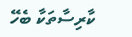ކާރިސާތަކާ ބެހޭ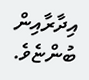އިދާރާއިން ބުންޏެވެ.